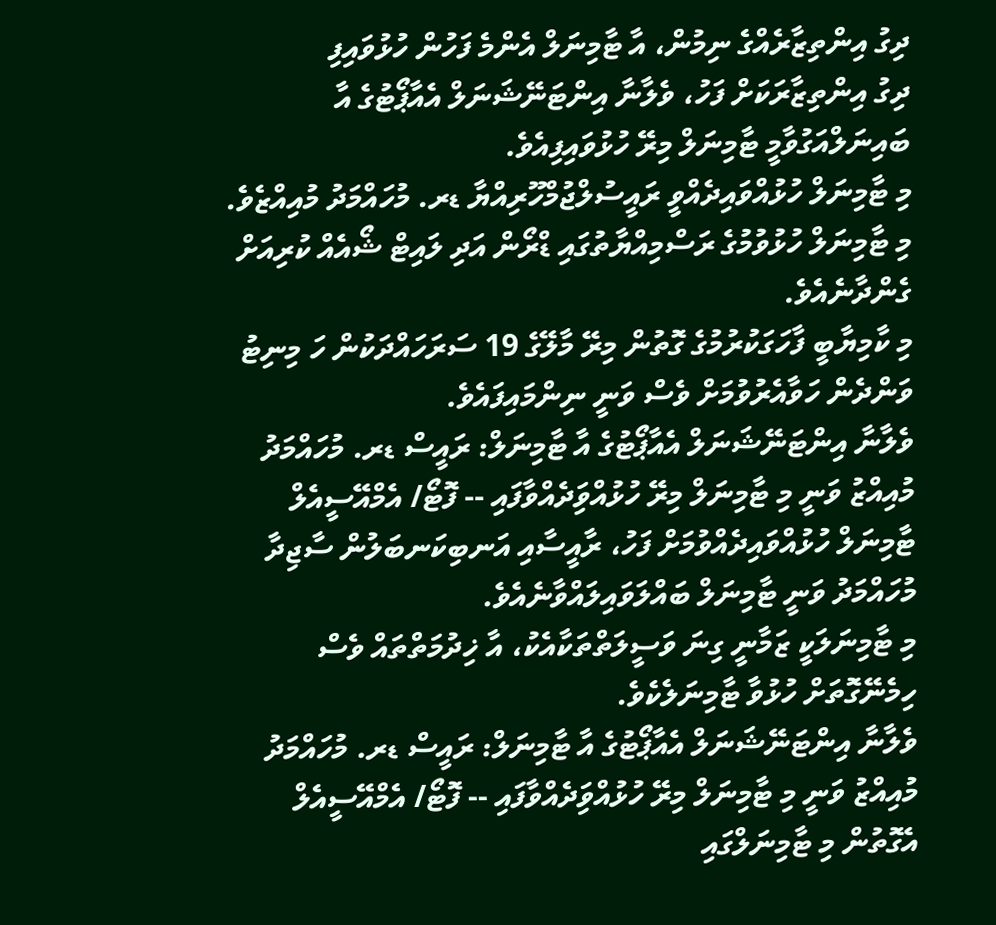ދިގު އިންތިޒާރެއްގެ ނިމުން، އާ ޓާމިނަލް އެންމެ ފަހުން ހުޅުވައިފި
ދިގު އިންތިޒާރަކަށް ފަހު، ވެލާނާ އިންޓަނޭޝަނަލް އެއާޕޯޓުގެ އާ ބައިނަލްއަގުވާމީ ޓާމިނަލް މިރޭ ހުޅުވައިފިއެވެ.
މި ޓާމިނަލް ހުޅުއްވައިދެއްވީ ރައީސުލްޖުމްހޫރިއްޔާ ޑރ. މުހައްމަދު މުއިއްޒެވެ. މި ޓާމިނަލް ހުޅުވުމުގެ ރަސްމިއްޔާތުގައި ޑްރޯން އަދި ލައިޓް ޝޯއެއް ކުރިއަށް ގެންދާނެއެވެ.
މި ކާމިޔާބީ ފާހަގަކުރުމުގެ ގޮތުން މިރޭ މާލޭގެ 19 ސަރަހައްދަކުން ހަ މިނިޓު ވަންދެން ހަވާއެރުވުމަށް ވެސް ވަނީ ނިންމައިފައެވެ.
ވެލާނާ އިންޓަނޭޝަނަލް އެއާޕޯޓުގެ އާ ޓާމިނަލް: ރައީސް ޑރ. މުހައްމަދު މުއިއްޒު ވަނީ މި ޓާމިނަލް މިރޭ ހުޅުއްވަިދެއްވާފައި -- ފޮޓޯ/ އެމްއޭސީއެލް
ޓާމިނަލް ހުޅުއްވައިދެއްވުމަށް ފަހު، ރާއީސާއި އަނބިކަނބަލުން ސާޖިދާ މުހައްމަދު ވަނީ ޓާމިނަލް ބައްލަވައިލައްވާނެއެވެ.
މި ޓާމިނަލަކީ ޒަމާނީ ގިނަ ވަސީލަތްތަކާއެކު، އާ ޚިދުމަތްތައް ވެސް ހިމެނޭގޮތަށް ހުޅުވާ ޓާމިނަލެކެވެ.
ވެލާނާ އިންޓަނޭޝަނަލް އެއާޕޯޓުގެ އާ ޓާމިނަލް: ރައީސް ޑރ. މުހައްމަދު މުއިއްޒު ވަނީ މި ޓާމިނަލް މިރޭ ހުޅުއްވަިދެއްވާފައި -- ފޮޓޯ/ އެމްއޭސީއެލް
އެގޮތުން މި ޓާމިނަލްގައި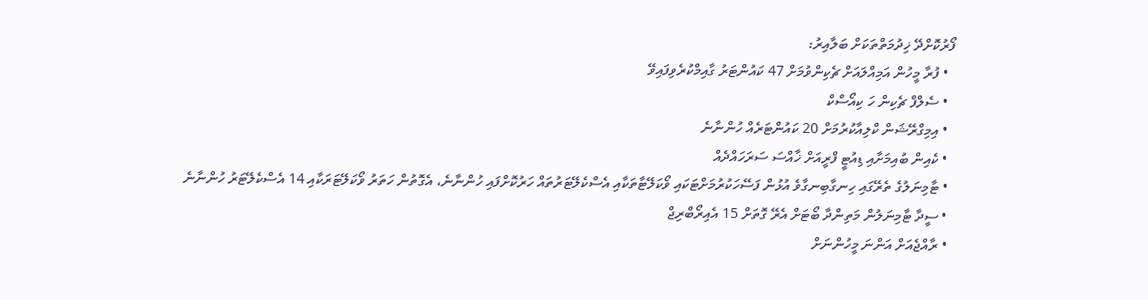ފޯރުކޮށްދޭ ޚިދުމަތްތަކަށް ބަލާއިރު:
  • ފުރާ މީހުން އަމިއްލައަށް ޗެކިންވުމަށް 47 ކައުންޓަރު ގާއިމްކުރެވިފައިވޭ
  • ސެލްފް ޗެކިން ހަ ކިއޯސްކް
  • އިމިގްރޭޝަން ކްލިއާކުރުމަށް 20 ކައުންޓަރެއް ހުންނާނެ
  • ކެއިން ބުއިމަށާއި ޑިއުޓީ ފްރީއަށް ޚާއްސަ ސަރަހައްދެއް
  • ޓާމިނަލުގެ ތެރޭގައި ހިނގާބިނގާވެ އުޅުން ފަސޭހަކުރުމަށްޓަކައި ވޯކަލޭޓާތަކާއި އެސްކެލޭޓަރުތައް ހަރުކޮށްފައި ހުންނާނެ، އެގޮތުން ހަތަރު ވޯކަލޭޓަރަކާއި 14 އެސްކެލޭޓަރު ހުންނާނެ
  • ސީދާ ޓާމިނަލުން މަތިންދާ ބޯޓަށް އެރޭ ގޮތަށް 15 އެއިރޯބްރިޖް
  • ރާއްޖެއަށް އަންނަ މީހުންނަށް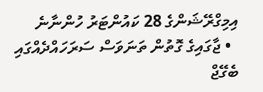އިމިގްރޭޝަންގެ 28 ކައުންޓަރު ހުންނާނެ
  • ޖާގައިގެ ގޮތުން ތަނަވަސް ސަރަހައްދެއްގައި ބެގޭޖް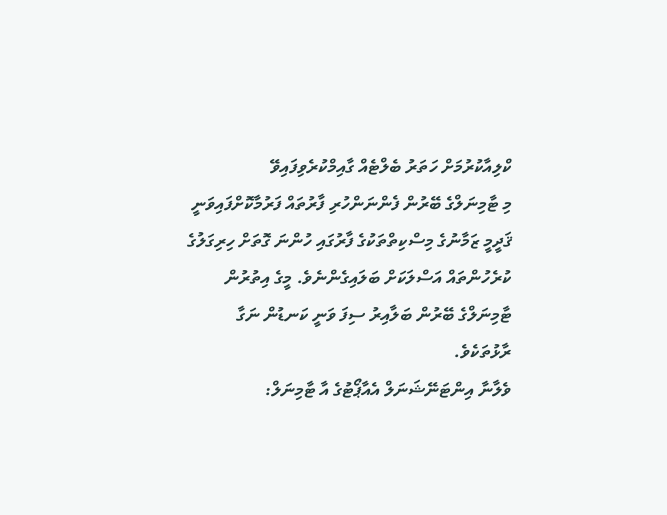ކްލިއާކުރުމަށް ހަތަރު ބެލްޓެއް ގާއިމްކުރެވިފައިވޭ
މި ޓާމިނަލްގެ ބޭރުން ފެންނަންހުރި ފާރުތައް ފަރުމާކޮށްފައިވަނީ ޤަދީމީ ޒަމާނުގެ މިސްކިތްތަކުގެ ފާރުގައި ހުންނަ ގޮތަށް ހިރިގަލުގެ ކުރެހުންތައް އަސްލަކަށް ބަލައިގެންނެވެ. މީގެ އިތުރުން ޓާމިނަލްގެ ބޭރުން ބަލާއިރު ސިފަ ވަނީ ކަނޑުން ނަގާ ރާޅުތަކެވެ.
ވެލާނާ އިންޓަނޭޝަނަލް އެއާޕޯޓުގެ އާ ޓާމިނަލް: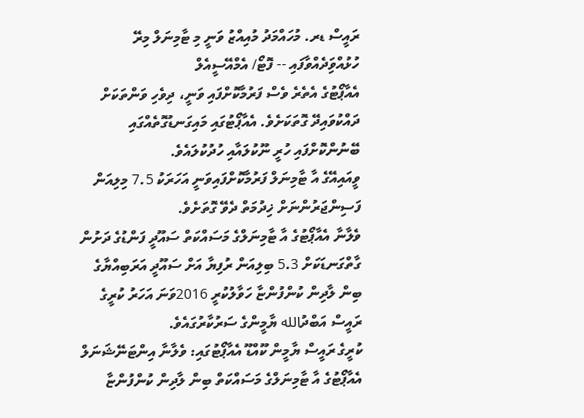ރައީސް ޑރ. މުހައްމަދު މުއިއްޒު ވަނީ މި ޓާމިނަލް މިރޭ ހުޅުއްވަިދެއްވާފައި -- ފޮޓޯ/ އެމްއޭސީއެލް
އެއާޕޯޓުގެ އެތެރެ ވެސް ފަރުމާކޮށްފައި ވަނީ، ދިވެހި ވަންތަކަށް ދައްކުވައިދޭ ގޮތަކަށެވެ. އެއާޕޯޓުގައި މައިގަނޑުގޮތެއްގައި ބޭނުންކޮށްފައި ހުރީ ނޫކުލައާއި ހުދުކުލައެވެ.
ވީއައިއޭގެ އާ ޓާމިނަލް ފަރުމާކޮށްފައިވަނީ އަހަރަކު 7.5 މިލިއަން ފަސިންޖަރުންނަށް ޚިދުމަތް ދެވޭ ގޮތަށެވެ.
ވެލާނާ އެއާޕޯޓުގެ އާ ޓާމިނަލްގެ މަސައްކަތް ސައޫދީ ފަންޑުގެ ދަށުން ގާތްގަނޑަކަށް 5.3 ބިލިއަން ރުފިޔާ އަށް ސައޫދީ އަރަބިއްޔާގެ ބިން ލާދިން ކުންފުންޏާ ހަވާލުކުރީ 2016ވަނަ އަހަރު ކުރީގެ ރައީސް އަބްދުالله ޔާމީންގެ ސަރުކާރުގައެވެ.
ކުރީގެ ރައީސް ޔާމީން ކޫއްޑޫ އެއާޕޯޓުގައި: ވެލާނާ އިންޓަނޭޝަނަލް އެއާޕޯޓުގެ އާ ޓާމިނަލްގެ މަސައްކަތް ބިން ލާދިން ކުންފުންޏާ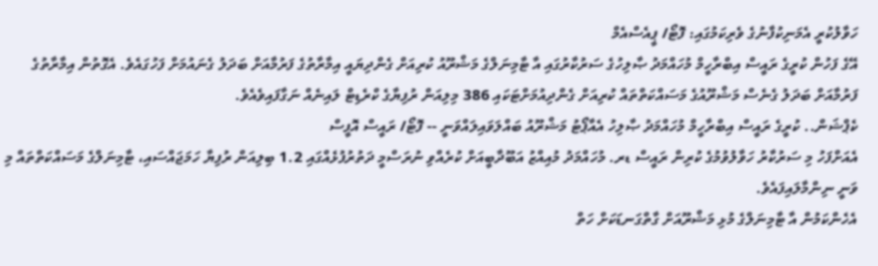ހަވާލުކުރީ އެމަނިކުފާނުގެ ވެރިކަމުގައި: ފޮޓޯ/ ޕީއެސްއެމް
އޭގެ ފަހުން ކުރީގެ ރައީސް އިބްރާހީމް މުހައްމަދު ޞާލިހުގެ ސަރުކާރުގައި އާ ޓާމިނަލްގެ މަޝްރޫއު ކުރިއަށް ގެންދިޔައީ އިމާރާތުގެ ފަރުމާއަށް ބަދަލު ގެނައުމަށް ފަހުގައެވެ. އެގޮތުން އިމާރާތުގެ ފަރުމާއަށް ބަދަލު ގެނެސް މަޝްރޫއުގެ މަސައްކަތްތައް ކުރިއަށް ގެންދިއުމަށްޓަކައި 386 މިލިއަން ރުފިޔާގެ ކްރެޑިޓް ލައިނެއް ނަގާފައިވެއެވެ.
ކެޕްޝަން.. ކުރީގެ ރައީސް އިބްރާހީމް މުހައްމަދު ޞާލިހު އެއާޕޯޓު މަޝްރޫއު ބައްލަވައިލައްވަނީ -- ފޮޓޯ/ ރައީސް އޮފީސް
އެއަށްފަހު މި ސަރުކާރު ހަވާލުވުމުގެ ކުރިން ރައީސް ޑރ. މުހައްމަދު މުއިއްޒު އަބޫދާބީއަށް ކުރެއްވި ނުރަސްމީ ދަތުރުފުޅެއްގައި 1.2 ބިލިއަން ރުފިޔާ ހަމަޖައްސައި، ޓާމިނަލްގެ މަސައްކަތްތައް މި ވަނީ ނިންމާލައިފައެވެ.
އެހެންކަމުން އާ ޓާމިނަލްގެ މުޅި މަޝްރޫއަށް ގާތްގަނޑަކަށް ހަތް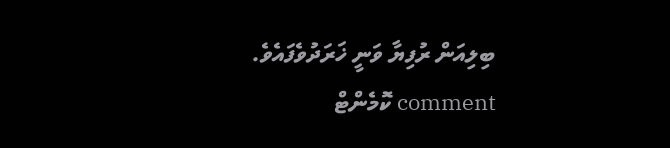ބިލިއަން ރުފިޔާ ވަނީ ޚަރަދުވެފައެވެ.
comment ކޮމެންޓް